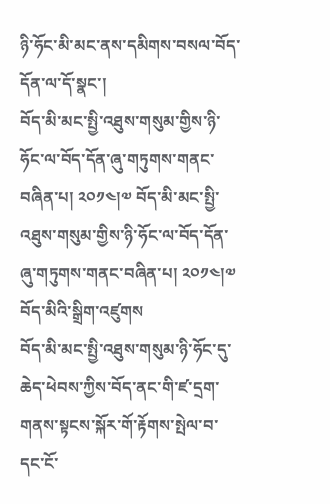ཉི་ཧོང་མི་མང་ནས་དམིགས་བསལ་བོད་དོན་ལ་དོ་སྣང་།
བོད་མི་མང་སྤྱི་འཐུས་གསུམ་གྱིས་ཉི་ཧོང་ལ་བོད་དོན་ཞུ་གཏུགས་གནང་བཞིན་པ། ༢༠༡༤།༧ བོད་མི་མང་སྤྱི་འཐུས་གསུམ་གྱིས་ཉི་ཧོང་ལ་བོད་དོན་ཞུ་གཏུགས་གནང་བཞིན་པ། ༢༠༡༤།༧
བོད་མིའི་སྒྲིག་འཛུགས
བོད་མི་མང་སྤྱི་འཐུས་གསུམ་ཉི་ཧོང་དུ་ཆེད་ཕེབས་ཀྱིས་བོད་ནང་གི་ཛ་དྲག་གནས་སྟངས་སྐོར་གོ་རྟོགས་སྤེལ་བ་དང་ངོ་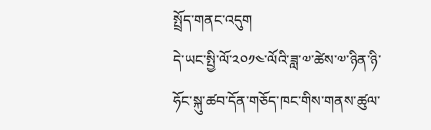སྤྲོད་གནང་འདུག
དེ་ཡང་སྤྱི་ལོ་༢༠༡༤་ལོའི་ཟླ་༧་ཚེས་༧་ཉིན་ཉི་ཧོང་སྐུ་ཚབ་དོན་གཅོད་ཁང་གིས་གནས་ཚུལ་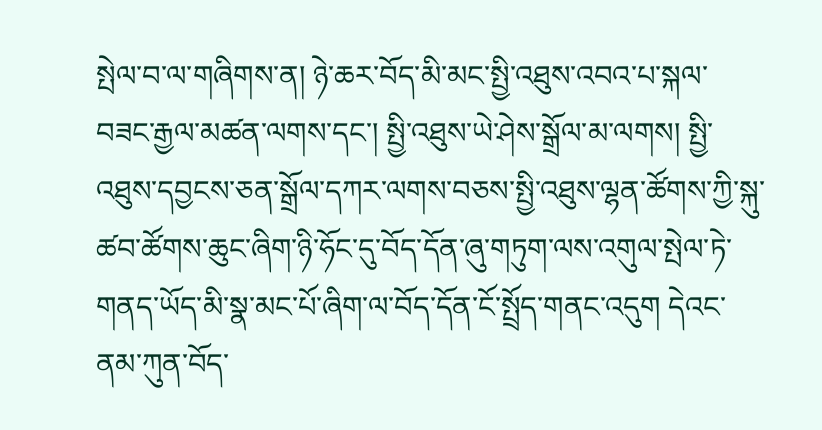སྤེལ་བ་ལ་གཞིགས་ན། ཉེ་ཆར་བོད་མི་མང་སྤྱི་འཐུས་འབའ་པ་སྐལ་བཟང་རྒྱལ་མཚན་ལགས་དང་། སྤྱི་འཐུས་ཡེ་ཤེས་སྒྲོལ་མ་ལགས། སྤྱི་འཐུས་དབྱངས་ཅན་སྒྲོལ་དཀར་ལགས་བཅས་སྤྱི་འཐུས་ལྷན་ཚོགས་ཀྱི་སྐུ་ཚབ་ཚོགས་ཆུང་ཞིག་ཉི་ཧོང་དུ་བོད་དོན་ཞུ་གཏུག་ལས་འགུལ་སྤེལ་ཏེ་གནད་ཡོད་མི་སྣ་མང་པོ་ཞིག་ལ་བོད་དོན་ངོ་སྤྲོད་གནང་འདུག དེའང་ནམ་ཀུན་བོད་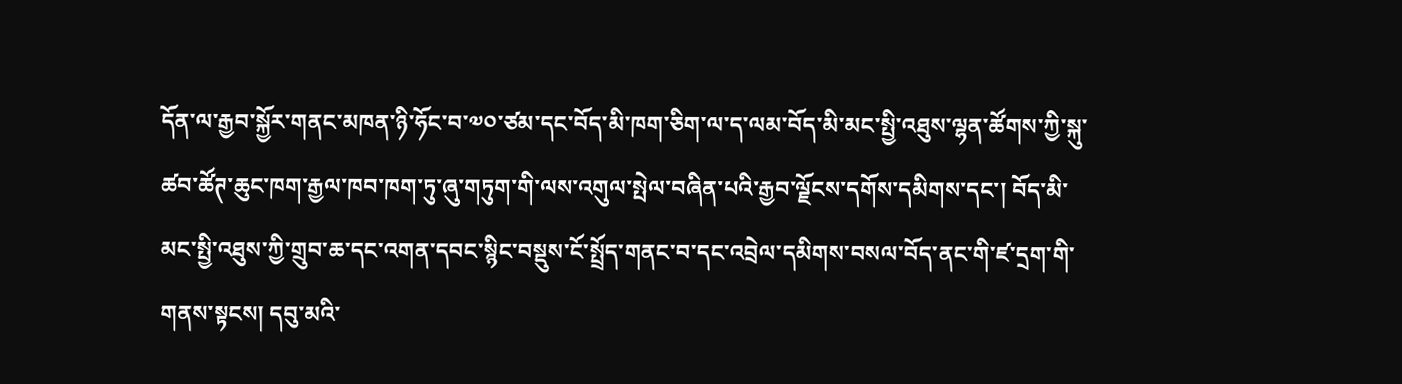དོན་ལ་རྒྱབ་སྐྱོར་གནང་མཁན་ཉི་ཧོང་བ་༧༠་ཙམ་དང་བོད་མི་ཁག་ཅིག་ལ་ད་ལམ་བོད་མི་མང་སྤྱི་འཐུས་ལྷན་ཚོགས་ཀྱི་སྐུ་ཚབ་ཚོཊ་ཆུང་ཁག་རྒྱལ་ཁབ་ཁག་ཏུ་ཞུ་གཏུག་གི་ལས་འགུལ་སྤེལ་བཞིན་པའི་རྒྱབ་ལྗོངས་དགོས་དམིགས་དང་། བོད་མི་མང་སྤྱི་འཐུས་ཀྱི་གྲུབ་ཆ་དང་འགན་དབང་སྙིང་བསྡུས་ངོ་སྤྲོད་གནང་བ་དང་འབྲེལ་དམིགས་བསལ་བོད་ནང་གི་ཛ་དྲག་གི་གནས་སྟངས། དབུ་མའི་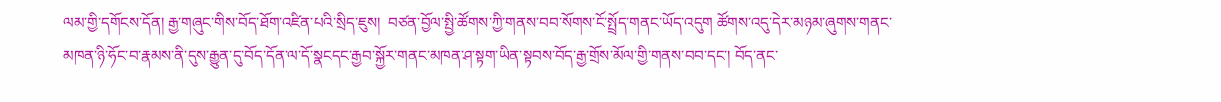ལམ་གྱི་དགོངས་དོན། རྒྱ་གཞུང་གིས་བོད་ཐོག་འཛིན་པའི་སྲིད་ཇུས།  བཙན་བྱོལ་སྤྱི་ཚོགས་ཀྱི་གནས་བབ་སོགས་ངོ་སྤྲོད་གནང་ཡོད་འདུག ཚོགས་འདུ་དེར་མཉམ་ཞུགས་གནང་མཁན་ཉི་ཧོང་བ་རྣམས་ནི་དུས་རྒྱུན་དུ་བོད་དོན་ལ་དོ་སྣངདང་རྒྱབ་སྐྱོར་གནང་མཁན་ཤ་སྟག་ཡིན་སྟབས་བོད་རྒྱ་གྲོས་མོལ་གྱི་གནས་བབ་དང་། བོད་ནང་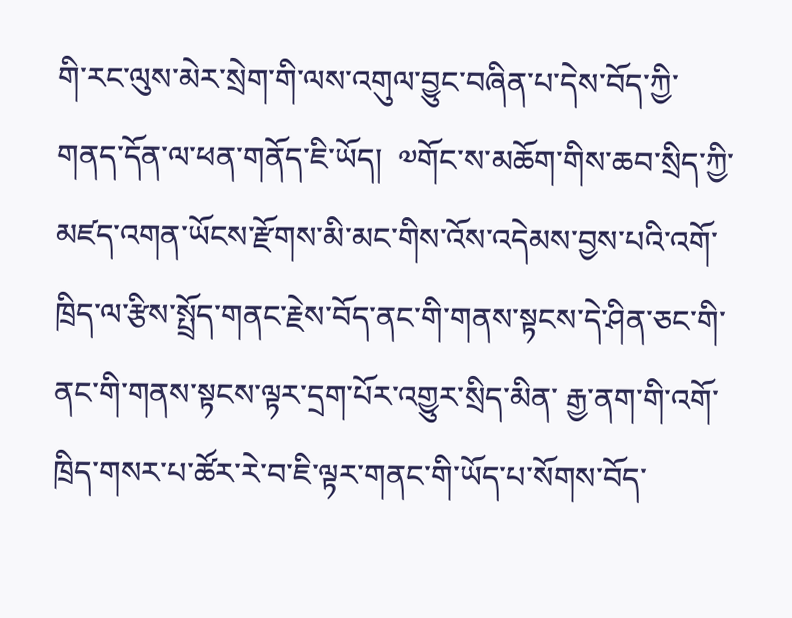གི་རང་ལུས་མེར་སྲེག་གི་ལས་འགུལ་བྱུང་བཞིན་པ་དེས་བོད་ཀྱི་གནད་དོན་ལ་ཕན་གནོད་ཇི་ཡོད།  ༧གོང་ས་མཆོག་གིས་ཆབ་སྲིད་ཀྱི་མཛད་འགན་ཡོངས་རྫོགས་མི་མང་གིས་འོས་འདེམས་བྱས་པའི་འགོ་ཁྲིད་ལ་རྩིས་སྤྲོད་གནང་རྗེས་བོད་ནང་གི་གནས་སྟངས་དེ་ཤིན་ཅང་གི་ནང་གི་གནས་སྟངས་ལྟར་དྲག་པོར་འགྱུར་སྲིད་མིན་ རྒྱ་ནག་གི་འགོ་ཁྲིད་གསར་པ་ཚོར་རེ་བ་ཇི་ལྟར་གནང་གི་ཡོད་པ་སོགས་བོད་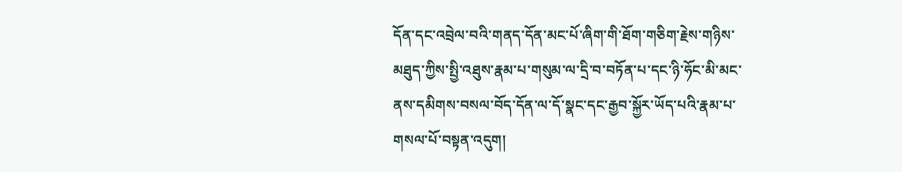དོན་དང་འབྲེལ་བའི་གནད་དོན་མང་པོ་ཞིག་གི་ཐོག་གཅིག་རྗེས་གཉིས་མཐུད་ཀྱིས་སྤྱི་འཐུས་རྣམ་པ་གསུམ་ལ་དྲི་བ་བཏོན་པ་དང་ཉི་ཧོང་མི་མང་ནས་དམིགས་བསལ་བོད་དོན་ལ་དོ་སྣང་དང་རྒྱབ་སྐྱོར་ཡོད་པའི་རྣམ་པ་གསལ་པོ་བསྟན་འདུག།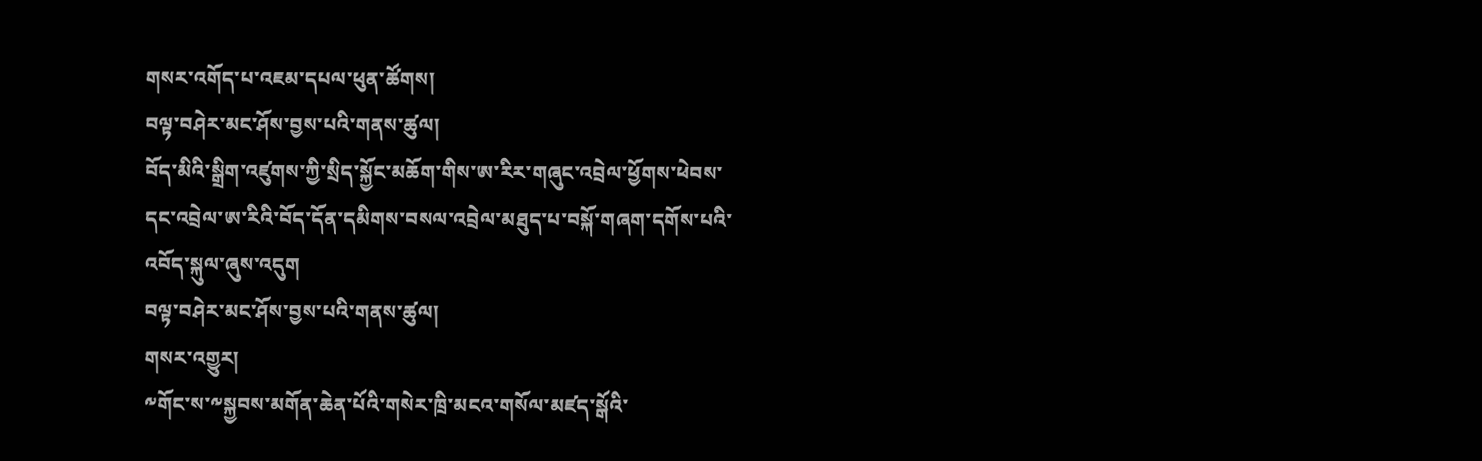གསར་འགོད་པ་འཇམ་དཔལ་ཕུན་ཚོགས།
བལྟ་བཤེར་མང་ཤོས་བྱས་པའི་གནས་ཚུལ།
བོད་མིའི་སྒྲིག་འཛུགས་ཀྱི་སྲིད་སྐྱོང་མཆོག་གིས་ཨ་རིར་གཞུང་འབྲེལ་ཕྱོགས་ཕེབས་དང་འབྲེལ་ཨ་རིའི་བོད་དོན་དམིགས་བསལ་འབྲེལ་མཐུད་པ་བསྐོ་གཞག་དགོས་པའི་འབོད་སྐུལ་ཞུས་འདུག
བལྟ་བཤེར་མང་ཤོས་བྱས་པའི་གནས་ཚུལ།
གསར་འགྱུར།
༸གོང་ས་༸སྐྱབས་མགོན་ཆེན་པོའི་གསེར་ཁྲི་མངའ་གསོལ་མཛད་སྒོའི་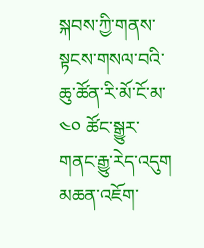སྐབས་ཀྱི་གནས་སྟངས་གསལ་བའི་ཆུ་ཚོན་རི་མོ་ངོ་མ་ ༤༠ ཚོང་སྒྱུར་གནང་རྒྱུ་རེད་འདུག
མཆན་འཇོག་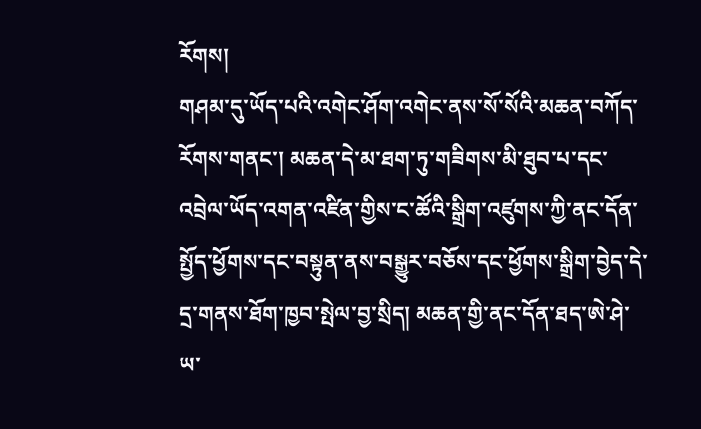རོགས།
གཤམ་དུ་ཡོད་པའི་འགེང་ཤོག་འགེང་ནས་སོ་སོའི་མཆན་བཀོད་རོགས་གནང་། མཆན་དེ་མ་ཐག་ཏུ་གཟིགས་མི་ཐུབ་པ་དང་འབྲེལ་ཡོད་འགན་འཛིན་གྱིས་ང་ཚོའི་སྒྲིག་འཛུགས་ཀྱི་ནང་དོན་སྤྱོད་ཕྱོགས་དང་བསྟུན་ནས་བསྒྱུར་བཅོས་དང་ཕྱོགས་སྒྲིག་བྱེད་དེ་དྲ་གནས་ཐོག་ཁྱབ་སྤེལ་བྱ་སྲིད། མཆན་གྱི་ནང་དོན་ཐད་ཨེ་ཤེ་ཡ་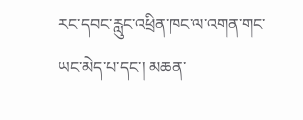རང་དབང་རླུང་འཕྲིན་ཁང་ལ་འགན་གང་ཡང་མེད་པ་དང་། མཆན་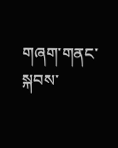གཞག་གནང་སྐབས་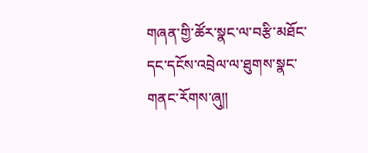གཞན་གྱི་ཚོར་སྣང་ལ་བརྩི་མཐོང་དང་དངོས་འབྲེལ་ལ་ཐུགས་སྣང་གནང་རོགས་ཞུ༎